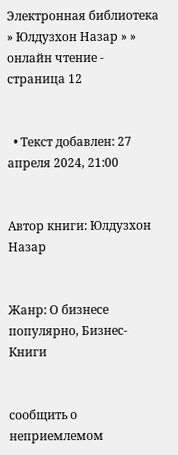Электронная библиотека » Юлдузхон Назар » » онлайн чтение - страница 12


  • Текст добавлен: 27 апреля 2024, 21:00


Автор книги: Юлдузхон Назар


Жанр: О бизнесе популярно, Бизнес-Книги


сообщить о неприемлемом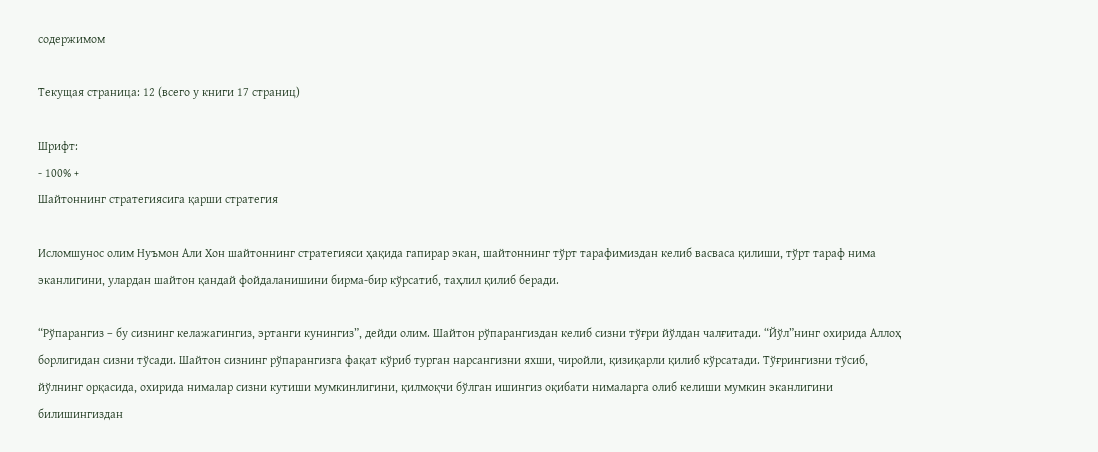содержимом

Текущая страница: 12 (всего у книги 17 страниц)

Шрифт:
- 100% +
Шайтоннинг стратегиясига қарши стратегия

Исломшунос олим Нуъмон Али Хон шайтоннинг стратегияси ҳақида гапирар экан, шайтоннинг тўрт тарафимиздан келиб васваса қилиши, тўрт тараф нима эканлигини, улардан шайтон қандай фойдаланишини бирма-бир кўрсатиб, таҳлил қилиб беради.

“Рўпарангиз – бу сизнинг келажагингиз, эртанги кунингиз”, дейди олим. Шайтон рўпарангиздан келиб сизни тўғри йўлдан чалғитади. “Йўл”нинг охирида Аллоҳ борлигидан сизни тўсади. Шайтон сизнинг рўпарангизга фақат кўриб турган нарсангизни яхши, чиройли, қизиқарли қилиб кўрсатади. Тўғрингизни тўсиб, йўлнинг орқасида, охирида нималар сизни кутиши мумкинлигини, қилмоқчи бўлган ишингиз оқибати нималарга олиб келиши мумкин эканлигини билишингиздан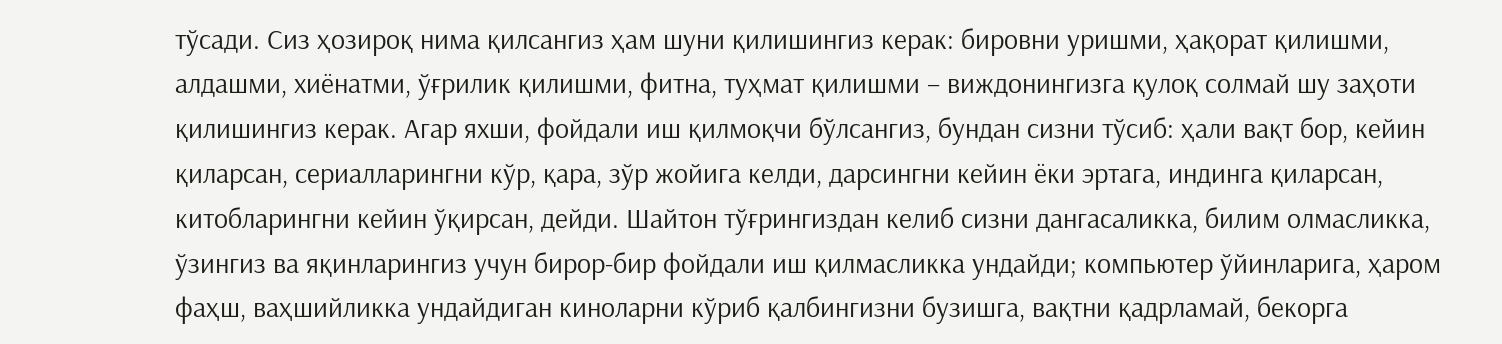тўсади. Сиз ҳозироқ нима қилсангиз ҳам шуни қилишингиз керак: бировни уришми, ҳақорат қилишми, алдашми, хиёнатми, ўғрилик қилишми, фитна, туҳмат қилишми – виждонингизга қулоқ солмай шу заҳоти қилишингиз керак. Агар яхши, фойдали иш қилмоқчи бўлсангиз, бундан сизни тўсиб: ҳали вақт бор, кейин қиларсан, сериалларингни кўр, қара, зўр жойига келди, дарсингни кейин ёки эртага, индинга қиларсан, китобларингни кейин ўқирсан, дейди. Шайтон тўғрингиздан келиб сизни дангасаликка, билим олмасликка, ўзингиз ва яқинларингиз учун бирор-бир фойдали иш қилмасликка ундайди; компьютер ўйинларига, ҳаром фаҳш, ваҳшийликка ундайдиган киноларни кўриб қалбингизни бузишга, вақтни қадрламай, бекорга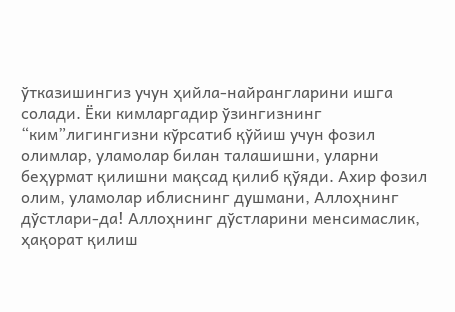ўтказишингиз учун ҳийла-найрангларини ишга солади. Ёки кимларгадир ўзингизнинг “ким”лигингизни кўрсатиб қўйиш учун фозил олимлар, уламолар билан талашишни, уларни беҳурмат қилишни мақсад қилиб қўяди. Ахир фозил олим, уламолар иблиснинг душмани, Аллоҳнинг дўстлари-да! Аллоҳнинг дўстларини менсимаслик, ҳақорат қилиш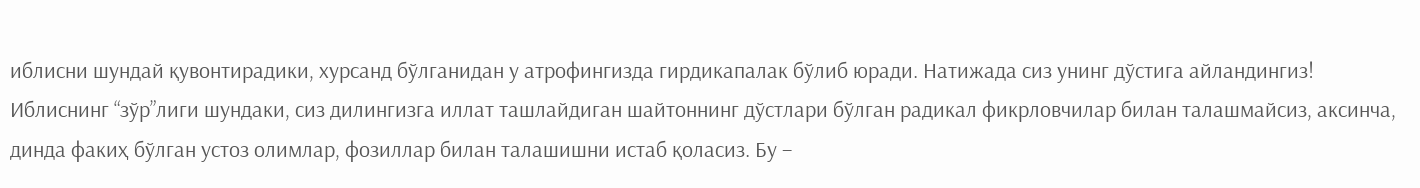иблисни шундай қувонтирадики, хурсанд бўлганидан у атрофингизда гирдикапалак бўлиб юради. Натижада сиз унинг дўстига айландингиз! Иблиснинг “зўр”лиги шундаки, сиз дилингизга иллат ташлайдиган шайтоннинг дўстлари бўлган радикал фикрловчилар билан талашмайсиз, аксинча, динда факиҳ бўлган устоз олимлар, фозиллар билан талашишни истаб қоласиз. Бу –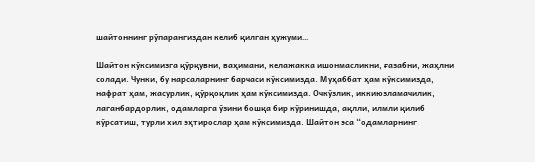шайтоннинг рўпарангиздан келиб қилган ҳужуми…

Шайтон кўксимизга қўрқувни, ваҳимани, келажакка ишонмасликни, ғазабни, жаҳлни солади. Чунки, бу нарсаларнинг барчаси кўксимизда. Муҳаббат ҳам кўксимизда, нафрат ҳам, жасурлик, қўрқоқлик ҳам кўксимизда. Очкўзлик, иккиюзламачилик, лаганбардорлик, одамларга ўзини бошқа бир кўринишда, ақлли, илмли қилиб кўрсатиш, турли хил эҳтирослар ҳам кўксимизда. Шайтон эса “одамларнинг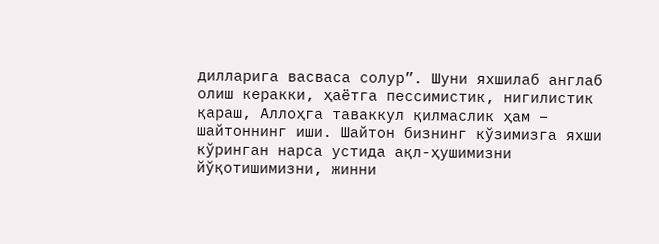дилларига васваса солур”. Шуни яхшилаб англаб олиш керакки, ҳаётга пессимистик, нигилистик қараш, Аллоҳга таваккул қилмаслик ҳам – шайтоннинг иши. Шайтон бизнинг кўзимизга яхши кўринган нарса устида ақл-ҳушимизни йўқотишимизни, жинни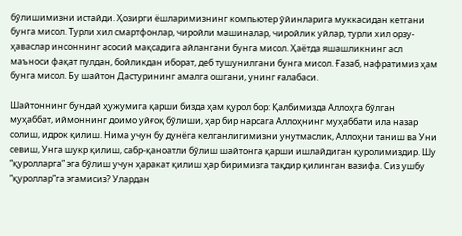бўлишимизни истайди. Ҳозирги ёшларимизнинг компьютер ўйинларига муккасидан кетгани бунга мисол. Турли хил смартфонлар, чиройли машиналар, чиройлик уйлар, турли хил орзу-ҳаваслар инсоннинг асосий мақсадига айлангани бунга мисол. Ҳаётда яшашликнинг асл маъноси фақат пулдан, бойликдан иборат, деб тушунилгани бунга мисол. Ғазаб, нафратимиз ҳам бунга мисол. Бу шайтон Дастурининг амалга ошгани, унинг ғалабаси.

Шайтоннинг бундай ҳужумига қарши бизда ҳам қурол бор: Қалбимизда Аллоҳга бўлган муҳаббат, иймоннинг доимо уйғоқ бўлиши, ҳар бир нарсага Аллоҳнинг муҳаббати ила назар солиш, идрок қилиш. Нима учун бу дунёга келганлигимизни унутмаслик, Аллоҳни таниш ва Уни севиш, Унга шукр қилиш, сабр-қаноатли бўлиш шайтонга қарши ишлайдиган қуролимиздир. Шу “қуролларга” эга бўлиш учун ҳаракат қилиш ҳар биримизга тақдир қилинган вазифа. Сиз ушбу “қуроллар”га эгамисиз? Улардан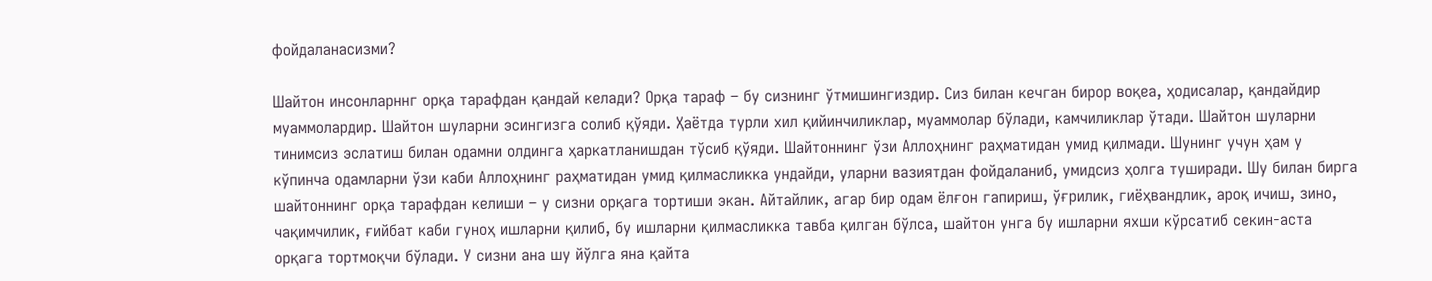фойдаланасизми?

Шайтон инсонларннг орқа тарафдан қандай келади? Орқа тараф – бу сизнинг ўтмишингиздир. Сиз билан кечган бирор воқеа, ҳодисалар, қандайдир муаммолардир. Шайтон шуларни эсингизга солиб қўяди. Ҳаётда турли хил қийинчиликлар, муаммолар бўлади, камчиликлар ўтади. Шайтон шуларни тинимсиз эслатиш билан одамни олдинга ҳаркатланишдан тўсиб қўяди. Шайтоннинг ўзи Аллоҳнинг раҳматидан умид қилмади. Шунинг учун ҳам у кўпинча одамларни ўзи каби Аллоҳнинг раҳматидан умид қилмасликка ундайди, уларни вазиятдан фойдаланиб, умидсиз ҳолга туширади. Шу билан бирга шайтоннинг орқа тарафдан келиши – у сизни орқага тортиши экан. Айтайлик, агар бир одам ёлғон гапириш, ўғрилик, гиёҳвандлик, ароқ ичиш, зино, чақимчилик, ғийбат каби гуноҳ ишларни қилиб, бу ишларни қилмасликка тавба қилган бўлса, шайтон унга бу ишларни яхши кўрсатиб секин-аста орқага тортмоқчи бўлади. У сизни ана шу йўлга яна қайта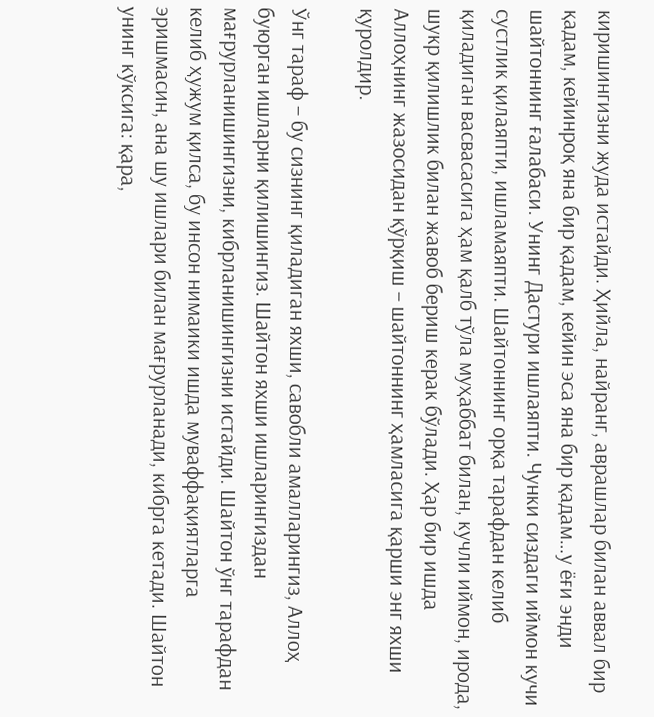киришингизни жуда истайди. Ҳийла, найранг, аврашлар билан аввал бир қадам, кейинроқ яна бир қадам, кейин эса яна бир қадам…у ёғи энди шайтоннинг ғалабаси. Унинг Дастури ишлаяпти. Чунки сиздаги иймон кучи сустлик қилаяпти, ишламаяпти. Шайтоннинг орқа тарафдан келиб қиладиган васвасасига ҳам қалб тўла муҳаббат билан, кучли иймон, ирода, шукр қилишлик билан жавоб бериш керак бўлади. Ҳар бир ишда Аллоҳнинг жазосидан қўрқиш – шайтоннинг ҳамласига қарши энг яхши қуролдир.

Ўнг тараф – бу сизнинг қиладиган яхши, савобли амалларингиз, Аллоҳ буюрган ишларни қилишингиз. Шайтон яхши ишларингиздан мағрурланишингизни, кибрланишингизни истайди. Шайтон ўнг тарафдан келиб ҳужум қилса, бу инсон нимаики ишда муваффақиятларга эришмасин, ана шу ишлари билан мағрурланади, кибрга кетади. Шайтон унинг кўксига: қара,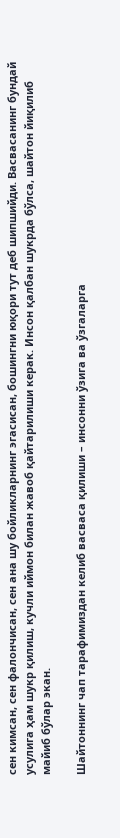сен кимсан, сен фалончисан, сен ана шу бойликларнинг эгасисан, бошингни юқори тут деб шипшийди. Васвасанинг бундай усулига ҳам шукр қилиш, кучли иймон билан жавоб қайтарилиши керак. Инсон қалбан шукрда бўлса, шайтон йиқилиб майиб бўлар экан.

Шайтоннинг чап тарафимиздан келиб васваса қилиши – инсонни ўзига ва ўзгаларга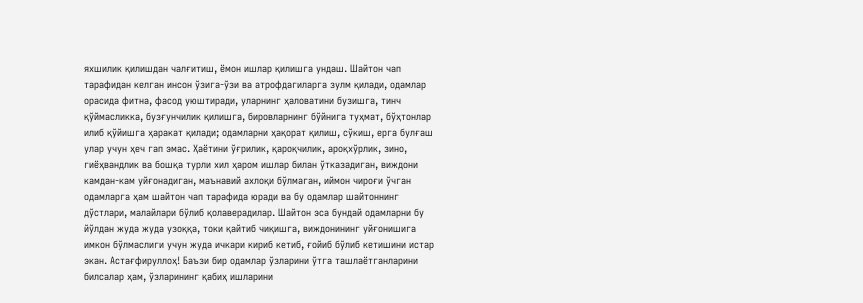яхшилик қилишдан чалғитиш, ёмон ишлар қилишга ундаш. Шайтон чап тарафидан келган инсон ўзига-ўзи ва атрофдагиларга зулм қилади, одамлар орасида фитна, фасод уюштиради, уларнинг ҳаловатини бузишга, тинч қўймасликка, бузғунчилик қилишга, бировларнинг бўйнига туҳмат, бўҳтонлар илиб қўйишга ҳаракат қилади; одамларни ҳақорат қилиш, сўкиш, ерга булғаш улар учун ҳеч гап эмас. Ҳаётини ўғрилик, қароқчилик, ароқхўрлик, зино, гиёҳвандлик ва бошқа турли хил ҳаром ишлар билан ўтказадиган, виждони камдан-кам уйғонадиган, маънавий ахлоқи бўлмаган, иймон чироғи ўчган одамларга ҳам шайтон чап тарафида юради ва бу одамлар шайтоннинг дўстлари, малайлари бўлиб қолаверадилар. Шайтон эса бундай одамларни бу йўлдан жуда жуда узоққа, токи қайтиб чиқишга, виждонининг уйғонишига имкон бўлмаслиги учун жуда ичкари кириб кетиб, ғойиб бўлиб кетишини истар экан. Астағфируллоҳ! Баъзи бир одамлар ўзларини ўтга ташлаётганларини билсалар ҳам, ўзларининг қабиҳ ишларини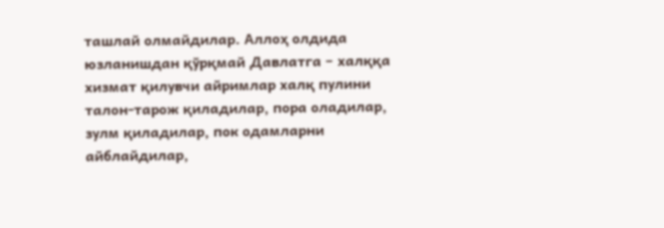ташлай олмайдилар. Аллоҳ олдида юзланишдан қўрқмай Давлатга – халққа хизмат қилувчи айримлар халқ пулини талон-тарож қиладилар, пора оладилар, зулм қиладилар, пок одамларни айблайдилар,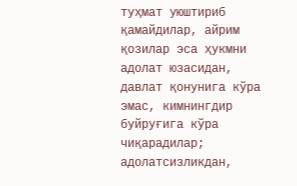туҳмат уюштириб қамайдилар, айрим қозилар эса ҳукмни адолат юзасидан, давлат қонунига кўра эмас, кимнингдир буйруғига кўра чиқарадилар; адолатсизликдан,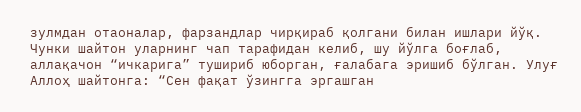зулмдан отаоналар, фарзандлар чирқираб қолгани билан ишлари йўқ. Чунки шайтон уларнинг чап тарафидан келиб, шу йўлга боғлаб, аллақачон “ичкарига” тушириб юборган, ғалабага эришиб бўлган. Улуғ Аллоҳ шайтонга: “Сен фақат ўзингга эргашган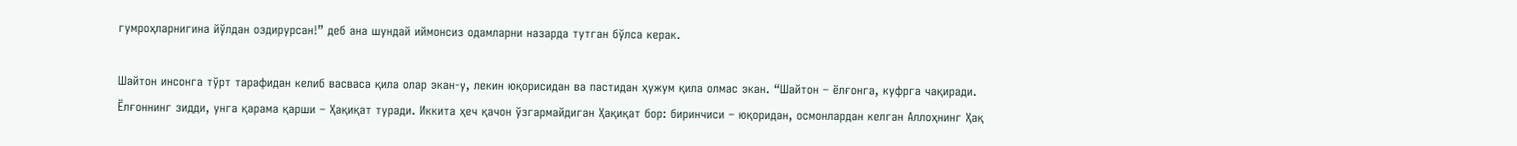гумроҳларнигина йўлдан оздирурсан!” деб ана шундай иймонсиз одамларни назарда тутган бўлса керак.

Шайтон инсонга тўрт тарафидан келиб васваса қила олар экан-у, лекин юқорисидан ва пастидан ҳужум қила олмас экан. “Шайтон – ёлғонга, куфрга чақиради. Ёлғоннинг зидди, унга қарама қарши – Ҳақиқат туради. Иккита ҳеч қачон ўзгармайдиган Ҳақиқат бор: биринчиси – юқоридан, осмонлардан келган Аллоҳнинг Ҳақ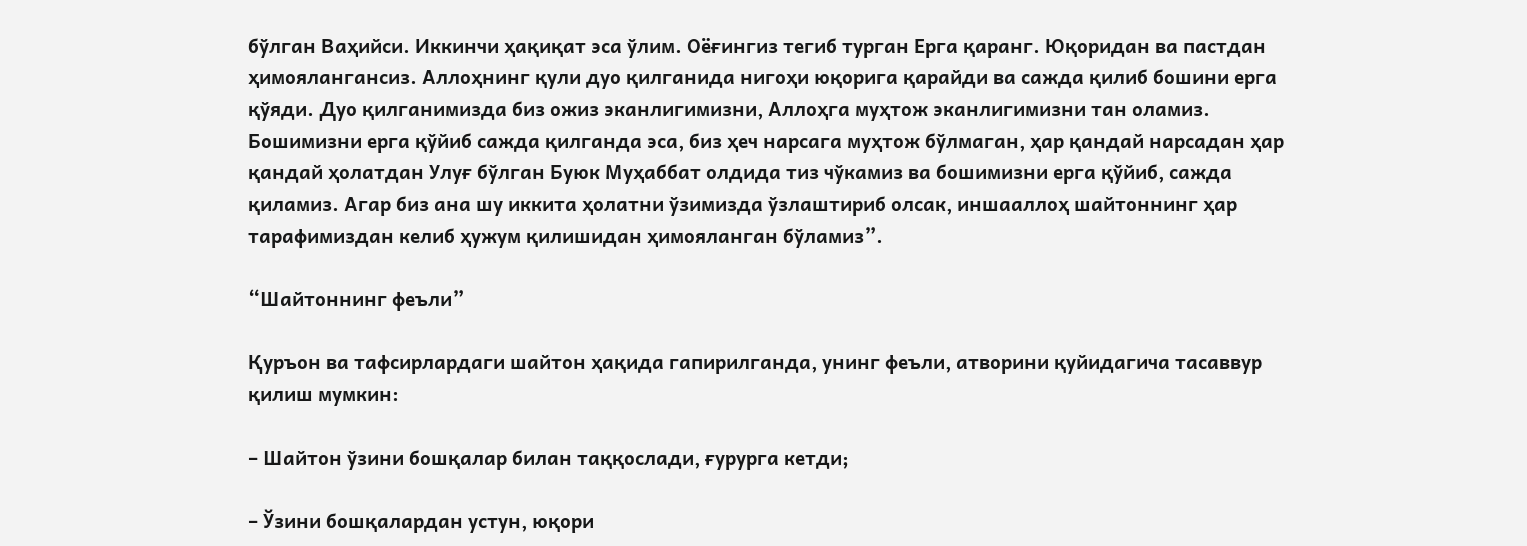бўлган Ваҳийси. Иккинчи ҳақиқат эса ўлим. Оёғингиз тегиб турган Ерга қаранг. Юқоридан ва пастдан ҳимоялангансиз. Аллоҳнинг қули дуо қилганида нигоҳи юқорига қарайди ва сажда қилиб бошини ерга қўяди. Дуо қилганимизда биз ожиз эканлигимизни, Аллоҳга муҳтож эканлигимизни тан оламиз. Бошимизни ерга қўйиб сажда қилганда эса, биз ҳеч нарсага муҳтож бўлмаган, ҳар қандай нарсадан ҳар қандай ҳолатдан Улуғ бўлган Буюк Муҳаббат олдида тиз чўкамиз ва бошимизни ерга қўйиб, сажда қиламиз. Агар биз ана шу иккита ҳолатни ўзимизда ўзлаштириб олсак, иншааллоҳ шайтоннинг ҳар тарафимиздан келиб ҳужум қилишидан ҳимояланган бўламиз”.

“Шайтоннинг феъли”

Қуръон ва тафсирлардаги шайтон ҳақида гапирилганда, унинг феъли, атворини қуйидагича тасаввур қилиш мумкин:

– Шайтон ўзини бошқалар билан таққослади, ғурурга кетди;

– Ўзини бошқалардан устун, юқори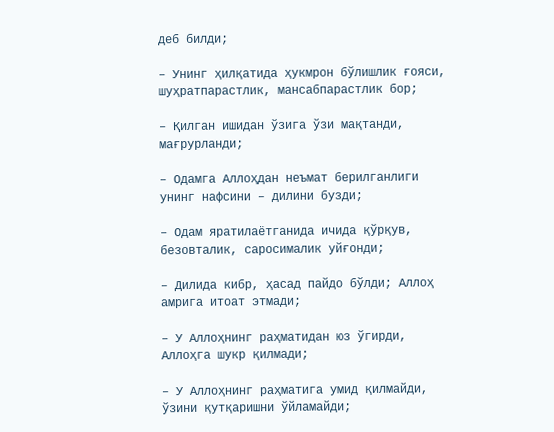деб билди;

– Унинг ҳилқатида ҳукмрон бўлишлик ғояси, шуҳратпарастлик, мансабпарастлик бор;

– Қилган ишидан ўзига ўзи мақтанди, мағрурланди;

– Одамга Аллоҳдан неъмат берилганлиги унинг нафсини – дилини бузди;

– Одам яратилаётганида ичида қўрқув, безовталик, саросималик уйғонди;

– Дилида кибр, ҳасад пайдо бўлди; Аллоҳ амрига итоат этмади;

– У Аллоҳнинг раҳматидан юз ўгирди, Аллоҳга шукр қилмади;

– У Аллоҳнинг раҳматига умид қилмайди, ўзини қутқаришни ўйламайди;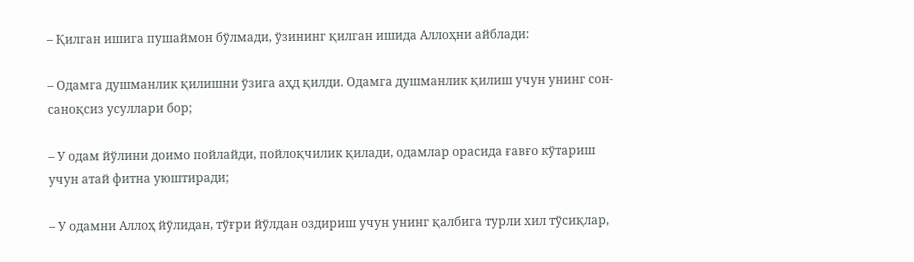– Қилган ишига пушаймон бўлмади, ўзининг қилган ишида Аллоҳни айблади:

– Одамга душманлик қилишни ўзига аҳд қилди. Одамга душманлик қилиш учун унинг сон-саноқсиз усуллари бор;

– У одам йўлини доимо пойлайди, пойлоқчилик қилади, одамлар орасида ғавғо кўтариш учун атай фитна уюштиради;

– У одамни Аллоҳ йўлидан, тўғри йўлдан оздириш учун унинг қалбига турли хил тўсиқлар,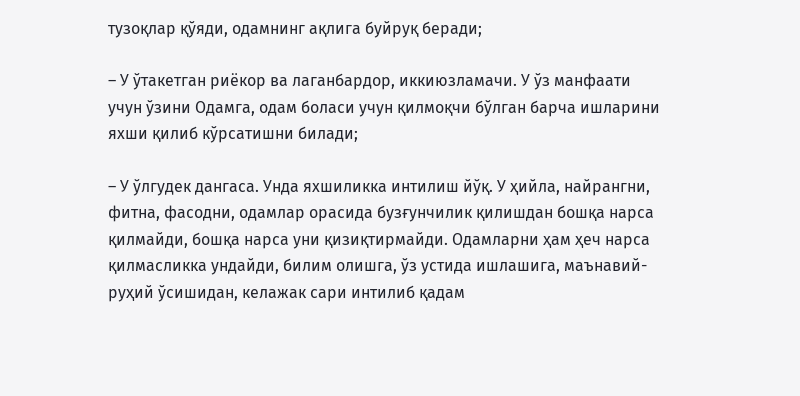тузоқлар қўяди, одамнинг ақлига буйруқ беради;

– У ўтакетган риёкор ва лаганбардор, иккиюзламачи. У ўз манфаати учун ўзини Одамга, одам боласи учун қилмоқчи бўлган барча ишларини яхши қилиб кўрсатишни билади;

– У ўлгудек дангаса. Унда яхшиликка интилиш йўқ. У ҳийла, найрангни, фитна, фасодни, одамлар орасида бузғунчилик қилишдан бошқа нарса қилмайди, бошқа нарса уни қизиқтирмайди. Одамларни ҳам ҳеч нарса қилмасликка ундайди, билим олишга, ўз устида ишлашига, маънавий-руҳий ўсишидан, келажак сари интилиб қадам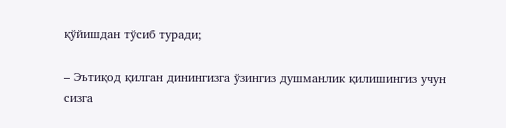қўйишдан тўсиб туради;

– Эътиқод қилган динингизга ўзингиз душманлик қилишингиз учун сизга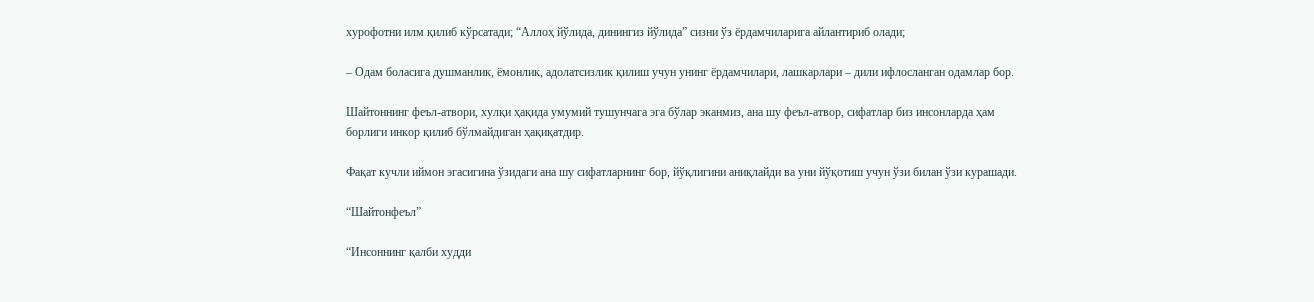хурофотни илм қилиб кўрсатади; “Аллоҳ йўлида, динингиз йўлида” сизни ўз ёрдамчиларига айлантириб олади;

– Одам боласига душманлик, ёмонлик, адолатсизлик қилиш учун унинг ёрдамчилари, лашкарлари – дили ифлосланган одамлар бор.

Шайтоннинг феъл-атвори, хулқи ҳақида умумий тушунчага эга бўлар эканмиз, ана шу феъл-атвор, сифатлар биз инсонларда ҳам борлиги инкор қилиб бўлмайдиган ҳақиқатдир.

Фақат кучли иймон эгасигина ўзидаги ана шу сифатларнинг бор, йўқлигини аниқлайди ва уни йўқотиш учун ўзи билан ўзи курашади.

“Шайтонфеъл”

“Инсоннинг қалби худди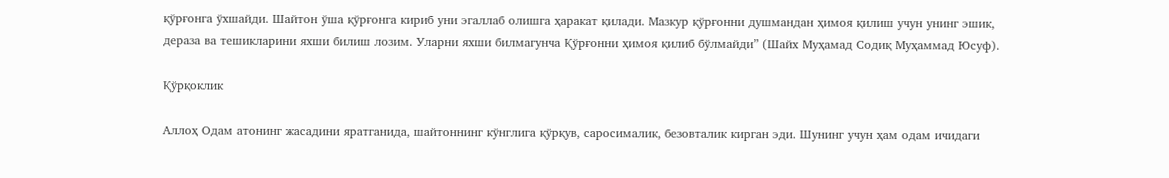қўрғонга ўхшайди. Шайтон ўша қўрғонга кириб уни эгаллаб олишга ҳаракат қилади. Мазкур қўрғонни душмандан ҳимоя қилиш учун унинг эшик, дераза ва тешикларини яхши билиш лозим. Уларни яхши билмагунча Қўрғонни ҳимоя қилиб бўлмайди” (Шайх Муҳамад Содиқ Муҳаммад Юсуф).

Қўрқоклик

Аллоҳ Одам атонинг жасадини яратганида, шайтоннинг кўнглига қўрқув, саросималик, безовталик кирган эди. Шунинг учун ҳам одам ичидаги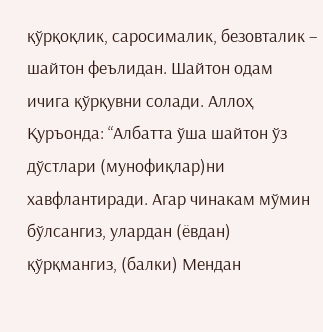қўрқоқлик, саросималик, безовталик – шайтон феълидан. Шайтон одам ичига қўрқувни солади. Аллоҳ Қуръонда: “Албатта ўша шайтон ўз дўстлари (мунофиқлар)ни хавфлантиради. Агар чинакам мўмин бўлсангиз, улардан (ёвдан) қўрқмангиз, (балки) Мендан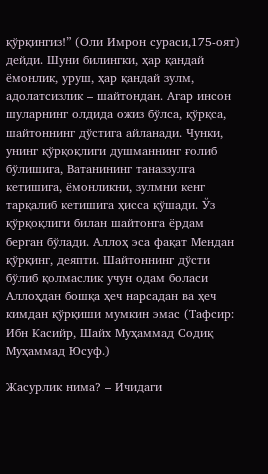қўрқингиз!” (Оли Имрон сураси,175-оят) дейди. Шуни билингки, ҳар қандай ёмонлик, уруш, ҳар қандай зулм, адолатсизлик – шайтондан. Агар инсон шуларнинг олдида ожиз бўлса, қўрқса, шайтоннинг дўстига айланади. Чунки, унинг қўрқоқлиги душманнинг ғолиб бўлишига, Ватанининг таназзулга кетишига, ёмонликни, зулмни кенг тарқалиб кетишига ҳисса қўшади. Ўз қўрқоқлиги билан шайтонга ёрдам берган бўлади. Аллоҳ эса фақат Мендан қўрқинг, деяпти. Шайтоннинг дўсти бўлиб қолмаслик учун одам боласи Аллоҳдан бошқа ҳеч нарсадан ва ҳеч кимдан қўрқиши мумкин эмас (Тафсир: Ибн Касийр, Шайх Муҳаммад Содиқ Муҳаммад Юсуф.)

Жасурлик нима? – Ичидаги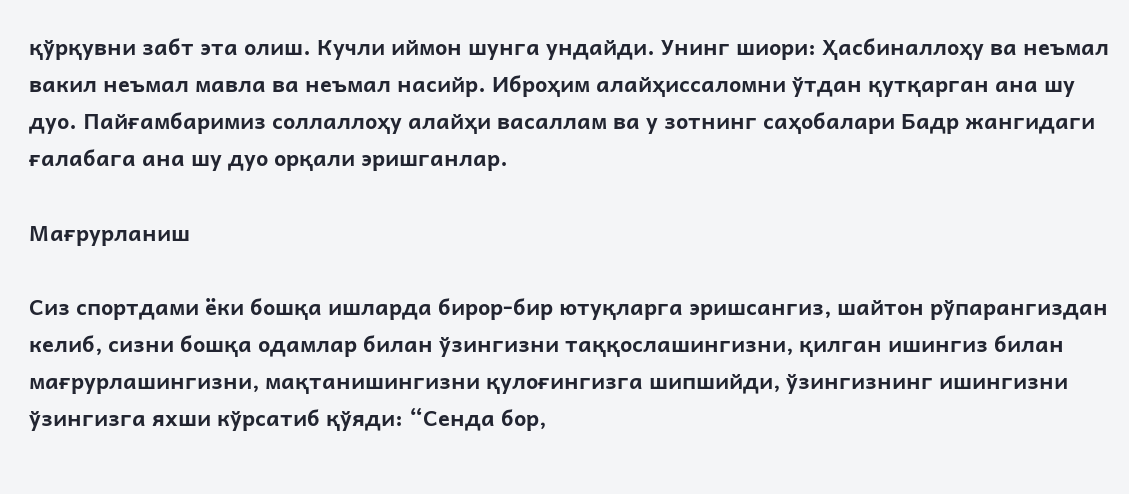қўрқувни забт эта олиш. Кучли иймон шунга ундайди. Унинг шиори: Ҳасбиналлоҳу ва неъмал вакил неъмал мавла ва неъмал насийр. Иброҳим алайҳиссаломни ўтдан қутқарган ана шу дуо. Пайғамбаримиз соллаллоҳу алайҳи васаллам ва у зотнинг саҳобалари Бадр жангидаги ғалабага ана шу дуо орқали эришганлар.

Мағрурланиш

Сиз спортдами ёки бошқа ишларда бирор-бир ютуқларга эришсангиз, шайтон рўпарангиздан келиб, сизни бошқа одамлар билан ўзингизни таққослашингизни, қилган ишингиз билан мағрурлашингизни, мақтанишингизни қулоғингизга шипшийди, ўзингизнинг ишингизни ўзингизга яхши кўрсатиб қўяди: “Сенда бор,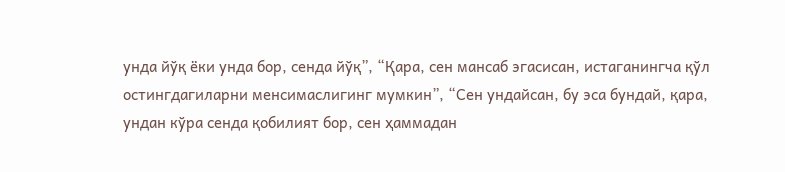унда йўқ ёки унда бор, сенда йўқ”, “Қара, сен мансаб эгасисан, истаганингча қўл остингдагиларни менсимаслигинг мумкин”, “Сен ундайсан, бу эса бундай, қара, ундан кўра сенда қобилият бор, сен ҳаммадан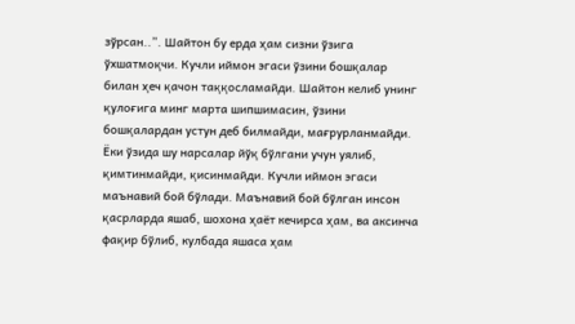зўрсан..”. Шайтон бу ерда ҳам сизни ўзига ўхшатмоқчи. Кучли иймон эгаси ўзини бошқалар билан ҳеч қачон таққосламайди. Шайтон келиб унинг қулоғига минг марта шипшимасин, ўзини бошқалардан устун деб билмайди, мағрурланмайди. Ёки ўзида шу нарсалар йўқ бўлгани учун уялиб, қимтинмайди, қисинмайди. Кучли иймон эгаси маънавий бой бўлади. Маънавий бой бўлган инсон қасрларда яшаб, шохона ҳаёт кечирса ҳам, ва аксинча фақир бўлиб, кулбада яшаса ҳам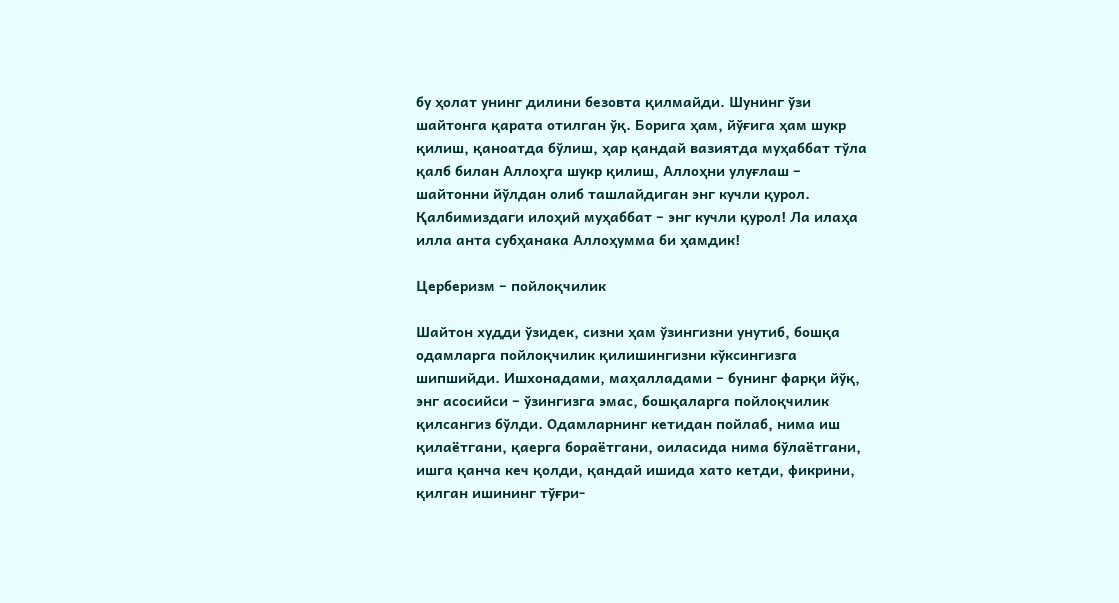бу ҳолат унинг дилини безовта қилмайди. Шунинг ўзи шайтонга қарата отилган ўқ. Борига ҳам, йўғига ҳам шукр қилиш, қаноатда бўлиш, ҳар қандай вазиятда муҳаббат тўла қалб билан Аллоҳга шукр қилиш, Аллоҳни улуғлаш – шайтонни йўлдан олиб ташлайдиган энг кучли қурол. Қалбимиздаги илоҳий муҳаббат – энг кучли қурол! Ла илаҳа илла анта субҳанака Аллоҳумма би ҳамдик!

Церберизм – пойлоқчилик

Шайтон худди ўзидек, сизни ҳам ўзингизни унутиб, бошқа одамларга пойлоқчилик қилишингизни кўксингизга шипшийди. Ишхонадами, маҳалладами – бунинг фарқи йўқ, энг асосийси – ўзингизга эмас, бошқаларга пойлоқчилик қилсангиз бўлди. Одамларнинг кетидан пойлаб, нима иш қилаётгани, қаерга бораётгани, оиласида нима бўлаётгани, ишга қанча кеч қолди, қандай ишида хато кетди, фикрини, қилган ишининг тўғри-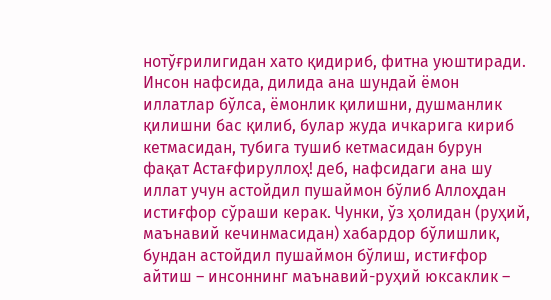нотўғрилигидан хато қидириб, фитна уюштиради. Инсон нафсида, дилида ана шундай ёмон иллатлар бўлса, ёмонлик қилишни, душманлик қилишни бас қилиб, булар жуда ичкарига кириб кетмасидан, тубига тушиб кетмасидан бурун фақат Астағфируллоҳ! деб, нафсидаги ана шу иллат учун астойдил пушаймон бўлиб Аллоҳдан истиғфор сўраши керак. Чунки, ўз ҳолидан (руҳий, маънавий кечинмасидан) хабардор бўлишлик, бундан астойдил пушаймон бўлиш, истиғфор айтиш – инсоннинг маънавий-руҳий юксаклик –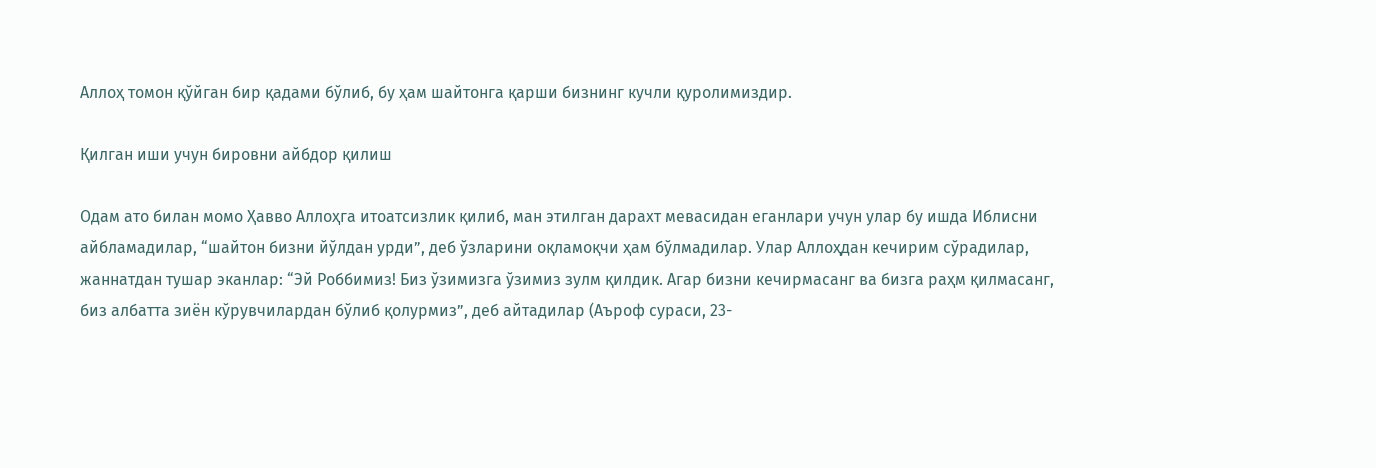Аллоҳ томон қўйган бир қадами бўлиб, бу ҳам шайтонга қарши бизнинг кучли қуролимиздир.

Қилган иши учун бировни айбдор қилиш

Одам ато билан момо Ҳавво Аллоҳга итоатсизлик қилиб, ман этилган дарахт мевасидан еганлари учун улар бу ишда Иблисни айбламадилар, “шайтон бизни йўлдан урди”, деб ўзларини оқламоқчи ҳам бўлмадилар. Улар Аллоҳдан кечирим сўрадилар, жаннатдан тушар эканлар: “Эй Роббимиз! Биз ўзимизга ўзимиз зулм қилдик. Агар бизни кечирмасанг ва бизга раҳм қилмасанг, биз албатта зиён кўрувчилардан бўлиб қолурмиз”, деб айтадилар (Аъроф сураси, 23-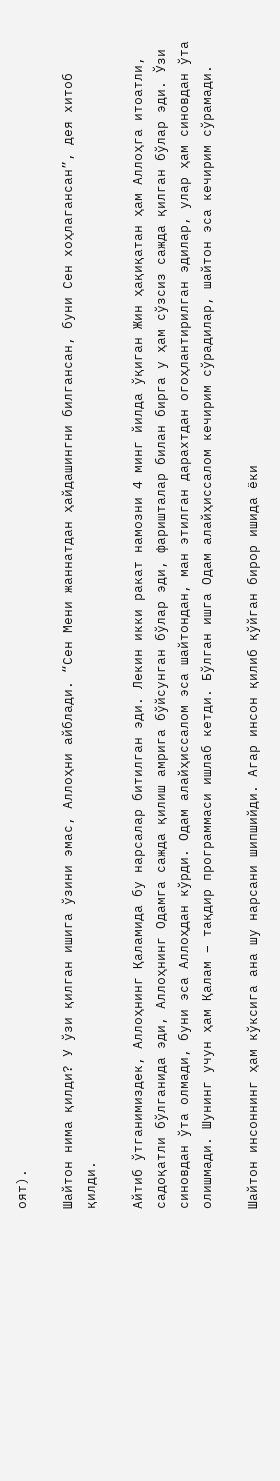оят).

Шайтон нима қилди? У ўзи қилган ишига ўзини эмас, Аллоҳни айблади. “Сен Мени жаннатдан ҳайдашингни билгансан, буни Сен хоҳлагансан”, дея хитоб қилди.

Айтиб ўтганимиздек, Аллоҳнинг Қаламида бу нарсалар битилган эди. Лекин икки ракат намозни 4 минг йилда ўқиган Жин ҳақиқатан ҳам Аллоҳга итоатли, садоқатли бўлганида эди, Аллоҳнинг Одамга сажда қилиш амрига бўйсунган бўлар эди, фаришталар билан бирга у ҳам сўзсиз сажда қилган бўлар эди. Ўзи синовдан ўта олмади, буни эса Аллоҳдан кўрди. Одам алайҳиссалом эса шайтондан, ман этилган дарахтдан огоҳлантирилган эдилар, улар ҳам синовдан ўта олишмади. Шунинг учун ҳам Қалам – тақдир программаси ишлаб кетди. Бўлган ишга Одам алайҳиссалом кечирим сўрадилар, шайтон эса кечирим сўрамади.

Шайтон инсоннинг ҳам кўксига ана шу нарсани шипшийди. Агар инсон қилиб қўйган бирор ишида ёки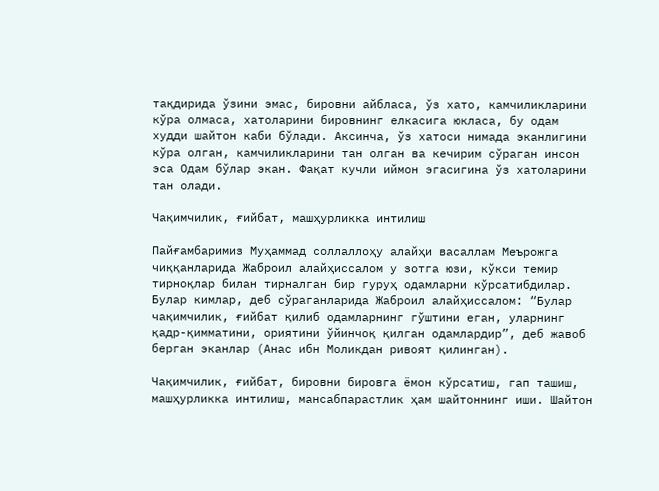тақдирида ўзини эмас, бировни айбласа, ўз хато, камчиликларини кўра олмаса, хатоларини бировнинг елкасига юкласа, бу одам худди шайтон каби бўлади. Аксинча, ўз хатоси нимада эканлигини кўра олган, камчиликларини тан олган ва кечирим сўраган инсон эса Одам бўлар экан. Фақат кучли иймон эгасигина ўз хатоларини тан олади.

Чақимчилик, ғийбат, машҳурликка интилиш

Пайғамбаримиз Муҳаммад соллаллоҳу алайҳи васаллам Меърожга чиққанларида Жаброил алайҳиссалом у зотга юзи, кўкси темир тирноқлар билан тирналган бир гуруҳ одамларни кўрсатибдилар. Булар кимлар, деб сўраганларида Жаброил алайҳиссалом: “Булар чақимчилик, ғийбат қилиб одамларнинг гўштини еган, уларнинг қадр-қимматини, ориятини ўйинчоқ қилган одамлардир”, деб жавоб берган эканлар (Анас ибн Моликдан ривоят қилинган).

Чақимчилик, ғийбат, бировни бировга ёмон кўрсатиш, гап ташиш, машҳурликка интилиш, мансабпарастлик ҳам шайтоннинг иши. Шайтон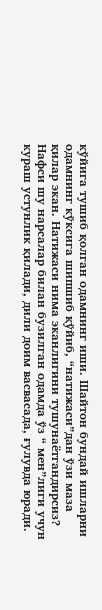кўйига тушиб қолган одамнинг иши. Шайтон бундай ишларни одамнинг кўксига шипшиб қўйиб, “натижаси”дан ўзи маза қилар экан. Натижаси нима эканлигини тушунаётгандирсиз? Нафси шу нарсалар билан бузилган одамда ўз “ мен”лиги учун кураш устунлик қилади, дили доим васвасада, ғулувда юради.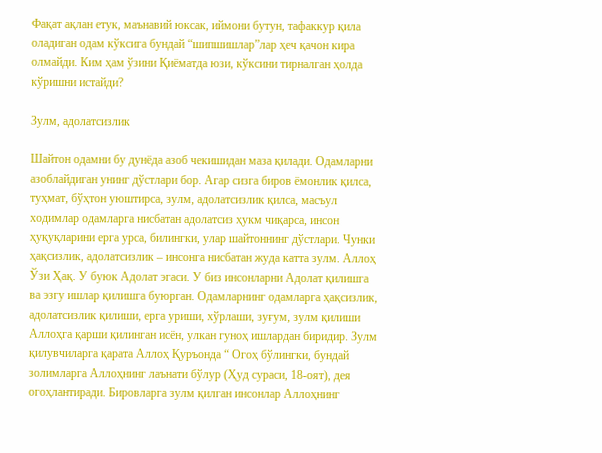Фақат ақлан етук, маънавий юксак, иймони бутун, тафаккур қила оладиган одам кўксига бундай “шипшишлар”лар ҳеч қачон кира олмайди. Ким ҳам ўзини Қиёматда юзи, кўксини тирналган ҳолда кўришни истайди?

Зулм, адолатсизлик

Шайтон одамни бу дунёда азоб чекишидан маза қилади. Одамларни азоблайдиган унинг дўстлари бор. Агар сизга биров ёмонлик қилса, туҳмат, бўҳтон уюштирса, зулм, адолатсизлик қилса, масъул ходимлар одамларга нисбатан адолатсиз ҳукм чиқарса, инсон ҳуқуқларини ерга урса, билингки, улар шайтоннинг дўстлари. Чунки ҳақсизлик, адолатсизлик – инсонга нисбатан жуда катта зулм. Аллоҳ Ўзи Ҳақ. У буюк Адолат эгаси. У биз инсонларни Адолат қилишга ва эзгу ишлар қилишга буюрган. Одамларнинг одамларга ҳақсизлик, адолатсизлик қилиши, ерга уриши, хўрлаши, зуғум, зулм қилиши Аллоҳга қарши қилинган исён, улкан гуноҳ ишлардан биридир. Зулм қилувчиларга қарата Аллоҳ Қуръонда “ Огоҳ бўлингки, бундай золимларга Аллоҳнинг лаънати бўлур (Ҳуд сураси, 18-оят), дея огоҳлантиради. Бировларга зулм қилган инсонлар Аллоҳнинг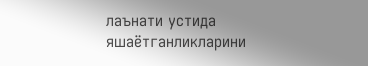лаънати устида яшаётганликларини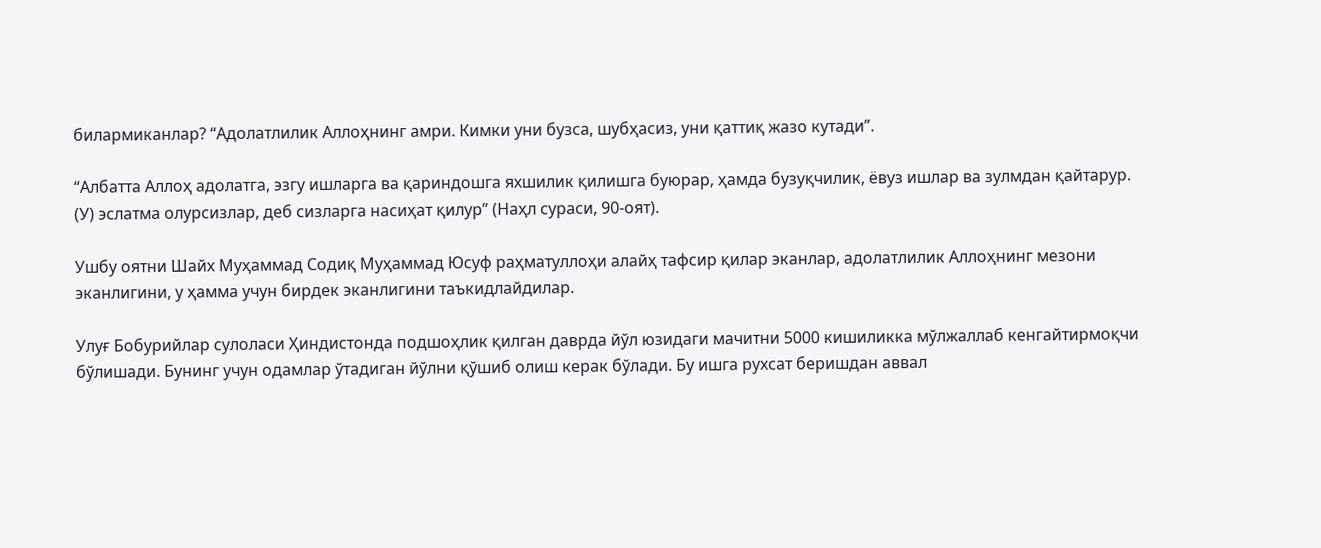билармиканлар? “Адолатлилик Аллоҳнинг амри. Кимки уни бузса, шубҳасиз, уни қаттиқ жазо кутади”.

“Албатта Аллоҳ адолатга, эзгу ишларга ва қариндошга яхшилик қилишга буюрар, ҳамда бузуқчилик, ёвуз ишлар ва зулмдан қайтарур. (У) эслатма олурсизлар, деб сизларга насиҳат қилур” (Наҳл сураси, 90-оят).

Ушбу оятни Шайх Муҳаммад Содиқ Муҳаммад Юсуф раҳматуллоҳи алайҳ тафсир қилар эканлар, адолатлилик Аллоҳнинг мезони эканлигини, у ҳамма учун бирдек эканлигини таъкидлайдилар.

Улуғ Бобурийлар сулоласи Ҳиндистонда подшоҳлик қилган даврда йўл юзидаги мачитни 5000 кишиликка мўлжаллаб кенгайтирмоқчи бўлишади. Бунинг учун одамлар ўтадиган йўлни қўшиб олиш керак бўлади. Бу ишга рухсат беришдан аввал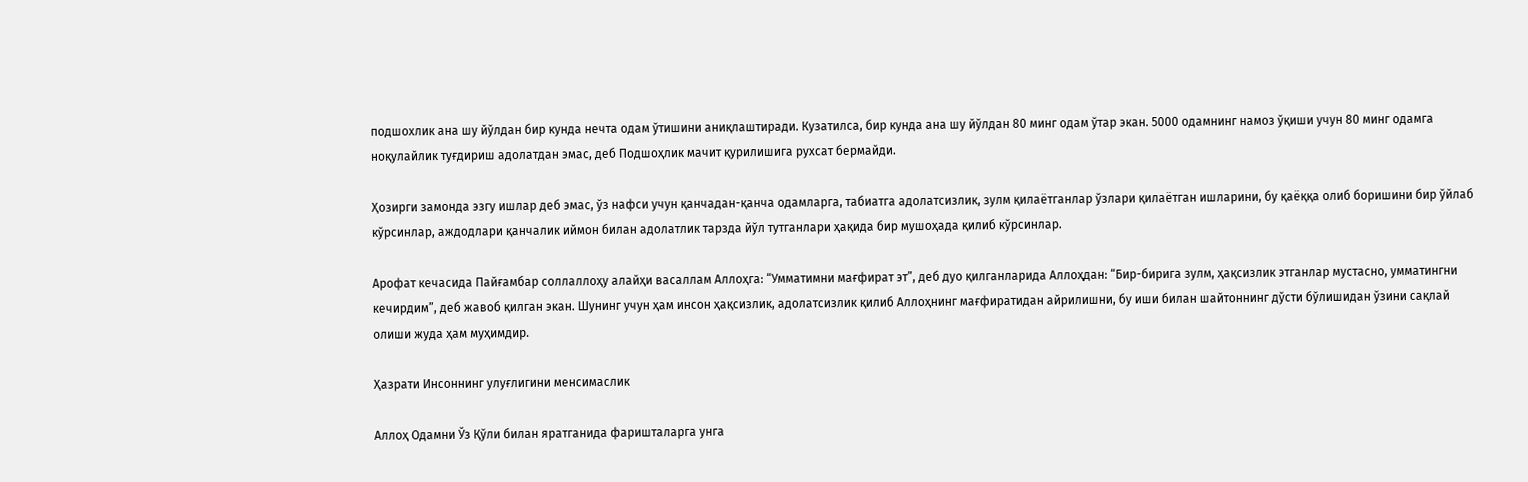подшохлик ана шу йўлдан бир кунда нечта одам ўтишини аниқлаштиради. Кузатилса, бир кунда ана шу йўлдан 80 минг одам ўтар экан. 5000 одамнинг намоз ўқиши учун 80 минг одамга ноқулайлик туғдириш адолатдан эмас, деб Подшоҳлик мачит қурилишига рухсат бермайди.

Ҳозирги замонда эзгу ишлар деб эмас, ўз нафси учун қанчадан-қанча одамларга, табиатга адолатсизлик, зулм қилаётганлар ўзлари қилаётган ишларини, бу қаёққа олиб боришини бир ўйлаб кўрсинлар, аждодлари қанчалик иймон билан адолатлик тарзда йўл тутганлари ҳақида бир мушоҳада қилиб кўрсинлар.

Арофат кечасида Пайғамбар соллаллоҳу алайҳи васаллам Аллоҳга: “Умматимни мағфират эт”, деб дуо қилганларида Аллоҳдан: “Бир-бирига зулм, ҳақсизлик этганлар мустасно, умматингни кечирдим”, деб жавоб қилган экан. Шунинг учун ҳам инсон ҳақсизлик, адолатсизлик қилиб Аллоҳнинг мағфиратидан айрилишни, бу иши билан шайтоннинг дўсти бўлишидан ўзини сақлай олиши жуда ҳам муҳимдир.

Ҳазрати Инсоннинг улуғлигини менсимаслик

Аллоҳ Одамни Ўз Қўли билан яратганида фаришталарга унга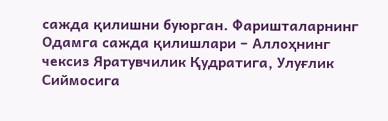сажда қилишни буюрган. Фаришталарнинг Одамга сажда қилишлари – Аллоҳнинг чексиз Яратувчилик Қудратига, Улуғлик Сиймосига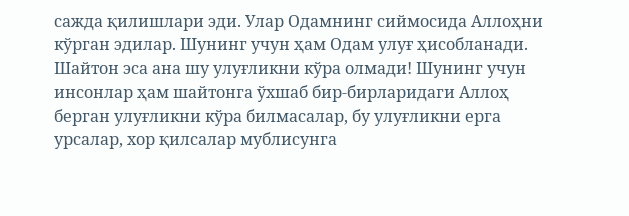сажда қилишлари эди. Улар Одамнинг сиймосида Аллоҳни кўрган эдилар. Шунинг учун ҳам Одам улуғ ҳисобланади. Шайтон эса ана шу улуғликни кўра олмади! Шунинг учун инсонлар ҳам шайтонга ўхшаб бир-бирларидаги Аллоҳ берган улуғликни кўра билмасалар, бу улуғликни ерга урсалар, хор қилсалар мублисунга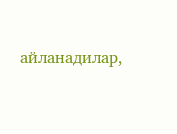айланадилар,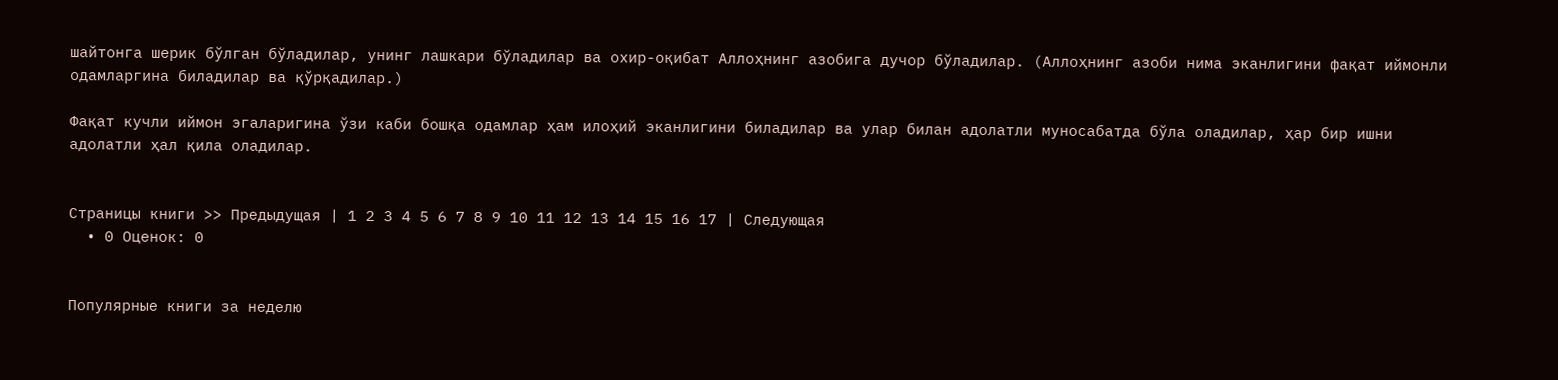шайтонга шерик бўлган бўладилар, унинг лашкари бўладилар ва охир-оқибат Аллоҳнинг азобига дучор бўладилар. (Аллоҳнинг азоби нима эканлигини фақат иймонли одамларгина биладилар ва қўрқадилар.)

Фақат кучли иймон эгаларигина ўзи каби бошқа одамлар ҳам илоҳий эканлигини биладилар ва улар билан адолатли муносабатда бўла оладилар, ҳар бир ишни адолатли ҳал қила оладилар.


Страницы книги >> Предыдущая | 1 2 3 4 5 6 7 8 9 10 11 12 13 14 15 16 17 | Следующая
  • 0 Оценок: 0


Популярные книги за неделю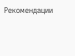Рекомендации